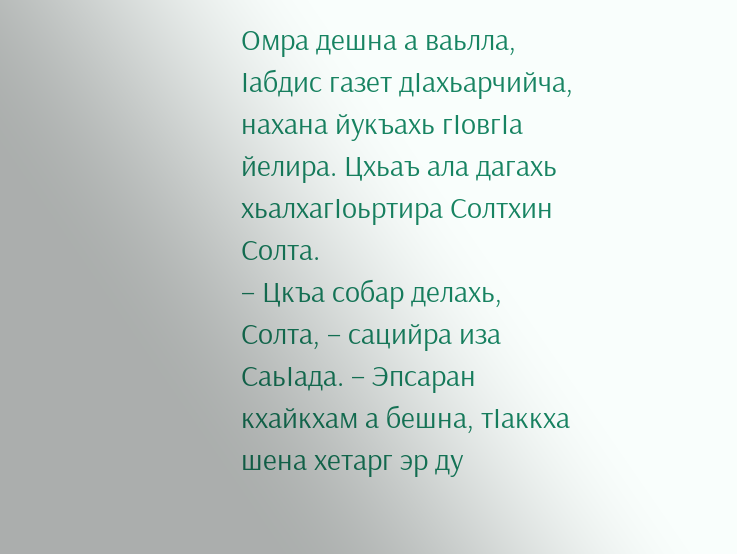Омра дешна а ваьлла, Iабдис газет дIахьарчийча, нахана йукъахь гIовгIа йелира. Цхьаъ ала дагахь хьалхагIоьртира Солтхин Солта.
– Цкъа собар делахь, Солта, – сацийра иза СаьIада. – Эпсаран кхайкхам а бешна, тIаккха шена хетарг эр ду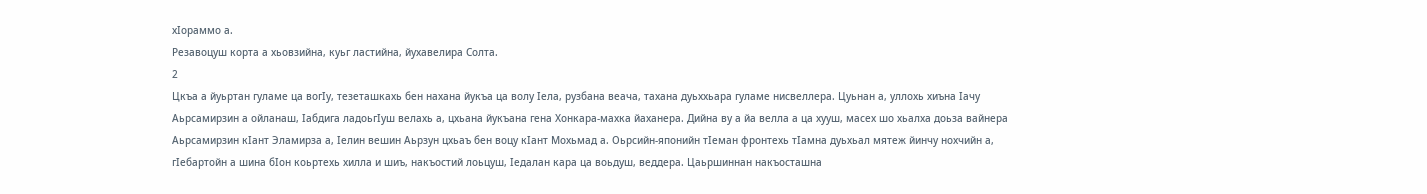хIораммо а.
Резавоцуш корта а хьовзийна, куьг ластийна, йухавелира Солта.
2
Цкъа а йуьртан гуламе ца вогIу, тезеташкахь бен нахана йукъа ца волу Iела, рузбана веача, тахана дуьххьара гуламе нисвеллера. Цуьнан а, уллохь хиъна Iачу Аьрсамирзин а ойланаш, Iабдига ладоьгIуш велахь а, цхьана йукъана гена Хонкара-махка йаханера. Дийна ву а йа велла а ца хууш, масех шо хьалха доьза вайнера Аьрсамирзин кIант Эламирза а, Iелин вешин Аьрзун цхьаъ бен воцу кIант Мохьмад а. Оьрсийн-японийн тIеман фронтехь тIамна дуьхьал мятеж йинчу нохчийн а, гIебартойн а шина бIон коьртехь хилла и шиъ, накъостий лоьцуш, Iедалан кара ца воьдуш, веддера. Цаьршиннан накъосташна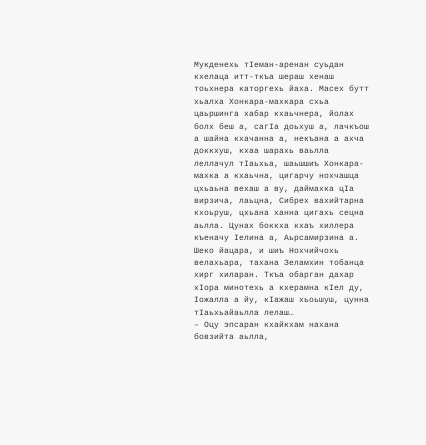Мукденехь тIеман-аренан суьдан кхелаца итт-ткъа шераш хенаш тоьхнера каторгехь йаха. Масех бутт хьалха Хонкара-махкара схьа цаьршинга хабар кхаьчнера, йолах болх беш а, сагIа доьхуш а, лачкъош а шайна кхачанна а, некъана а ахча доккхуш, кхаа шарахь ваьлла леллачул тIаьхьа, шаьшшиъ Хонкара-махка а кхаьчна, цигарчу нохчашца цхьаьна вехаш а ву, даймахка цIа вирзича, лаьцна, Сибрех вахийтарна кхоьруш, цхьана ханна цигахь сецна аьлла. Цунах боккха кхаъ хиллера къеначу Iелина а, Аьрсамирзина а. Шеко йацара, и шиъ Нохчийчохь велахьара, тахана Зеламхин тобанца хирг хиларан. Ткъа обарган дахар хIора минотехь а кхерамна кIел ду, Iожалла а йу, кIажаш хьоьшуш, цунна тIаьхьайаьлла лелаш…
– Оцу эпсаран кхайкхам нахана бовзийта аьлла,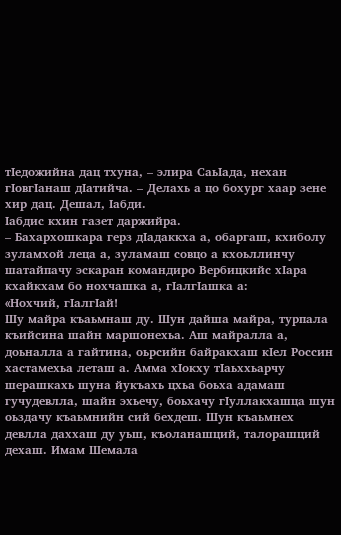тIедожийна дац тхуна, – элира СаьIада, нехан гIовгIанаш дIатийча. – Делахь а цо бохург хаар зене хир дац. Дешал, Iабди.
Iабдис кхин газет даржийра.
– Бахархошкара герз дIадаккха а, обаргаш, кхиболу зуламхой леца а, зуламаш совцо а кхоьллинчу шатайпачу эскаран командиро Вербицкийс хIара кхайкхам бо нохчашка а, гIалгIашка а:
«Нохчий, гIалгIай!
Шу майра къаьмнаш ду. Шун дайша майра, турпала къийсина шайн маршонехьа. Аш майралла а, доьналла а гайтина, оьрсийн байракхаш кIел Россин хастамехьа леташ а. Амма хIокху тIаьххьарчу шерашкахь шуна йукъахь цхьа боьха адамаш гучудевлла, шайн эхьечу, боьхачу гIуллакхашца шун оьздачу къаьмнийн сий бехдеш. Шун къаьмнех девлла даххаш ду уьш, къоланашций, талорашций дехаш. Имам Шемала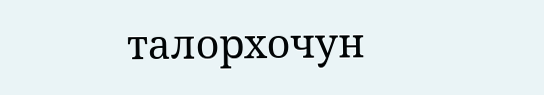талорхочун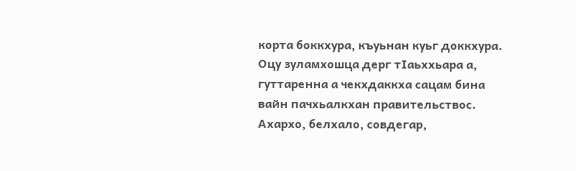корта боккхура, къуьнан куьг доккхура. Оцу зуламхошца дepг тIаьххьара а, гуттаренна а чекхдаккха сацам бина вайн пачхьалкхан правительствос. Ахархо, белхало, совдегар,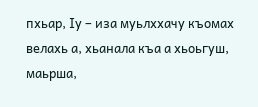пхьар, Iу – иза муьлххачу къомах велахь а, хьанала къа а хьоьгуш, маьрша,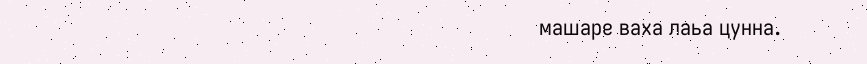машаре ваха лаьа цунна.